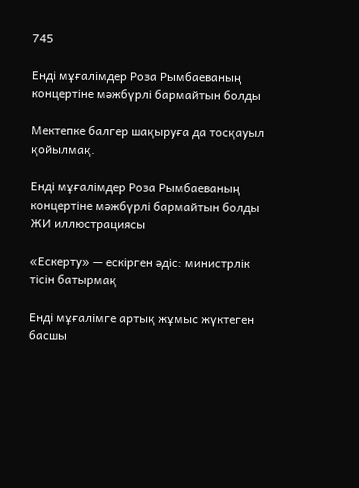745

Енді мұғалімдер Роза Рымбаеваның концертіне мәжбүрлі бармайтын болды

Мектепке балгер шақыруға да тосқауыл қойылмақ.

Енді мұғалімдер Роза Рымбаеваның концертіне мәжбүрлі бармайтын болды
ЖИ иллюстрациясы

«Ескерту» — ескірген әдіс: министрлік тісін батырмақ

Енді мұғалімге артық жұмыс жүктеген басшы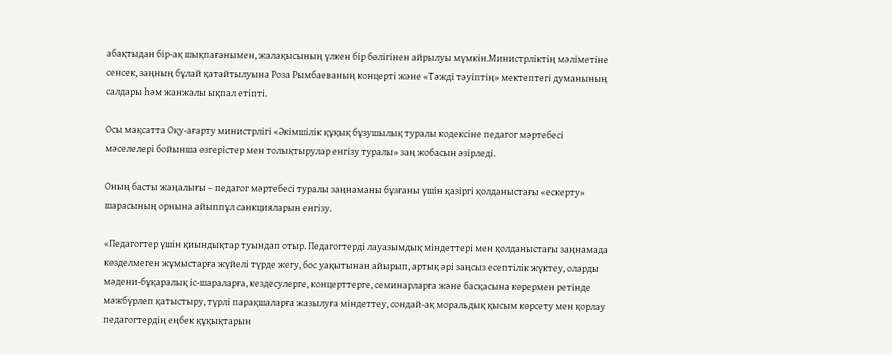абақтыдан бір-ақ шықпағанымен, жалақысының үлкен бір бөлігінен айрылуы мүмкін.Министрліктің мәліметіне сенсек, заңның бұлай қатайтылуына Роза Рымбаеваның концерті және «Тәжді тәуіптің» мектептегі думанының салдары һәм жанжалы ықпал етіпті.

Осы мақсатта Оқу-ағарту министрлігі «Әкімшілік құқық бұзушылық туралы кодексіне педагог мәртебесі мәселелері бойынша өзгерістер мен толықтырулар енгізу туралы» заң жобасын әзірледі.

Оның басты жаңалығы – педагог мәртебесі туралы заңнаманы бұзғаны үшін қазіргі қолданыстағы «ескерту» шарасының орнына айыппұл санкцияларын енгізу.

«Педагогтер үшін қиындықтар туындап отыр. Педагогтерді лауазымдық міндеттері мен қолданыстағы заңнамада көзделмеген жұмыстарға жүйелі түрде жегу, бос уақытынан айырып, артық әрі заңсыз есептілік жүктеу, оларды мәдени-бұқаралық іс-шараларға, кездесулерге, концерттерге, семинарларға және басқасына көрермен ретінде мәжбүрлеп қатыстыру, түрлі парақшаларға жазылуға міндеттеу, сондай-ақ моральдық қысым көрсету мен қорлау педагогтердің еңбек құқықтарын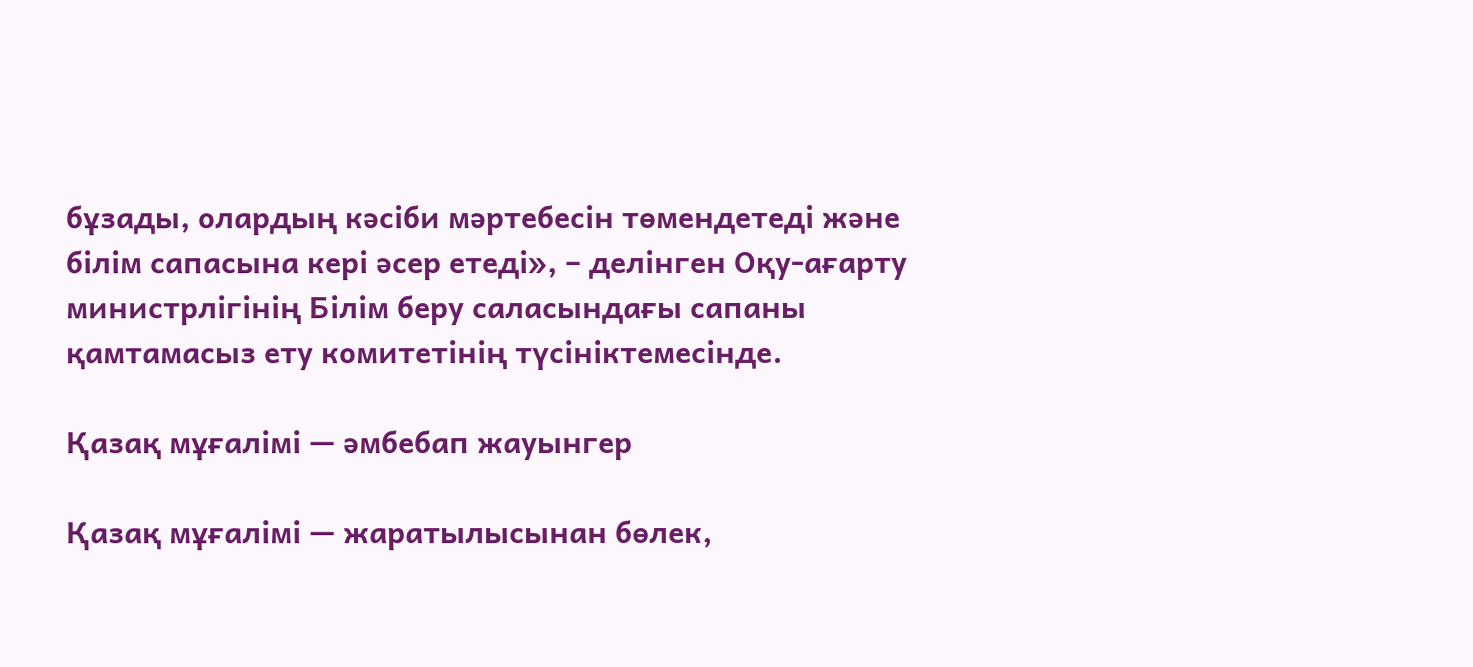бұзады, олардың кәсіби мәртебесін төмендетеді және білім сапасына кері әсер етеді», – делінген Оқу-ағарту министрлігінің Білім беру саласындағы сапаны қамтамасыз ету комитетінің түсініктемесінде.

Қазақ мұғалімі — әмбебап жауынгер

Қазақ мұғалімі — жаратылысынан бөлек,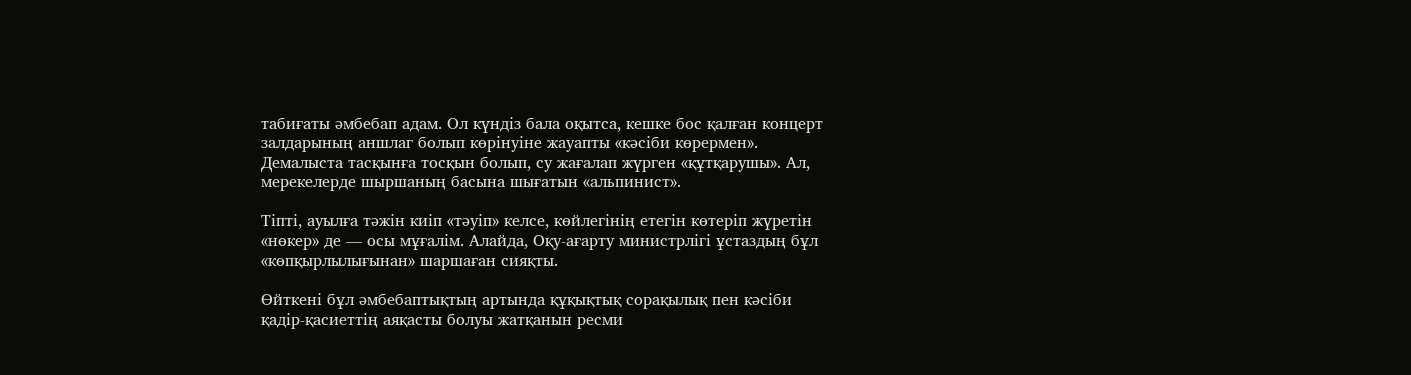табиғаты әмбебап адам. Ол күндіз бала оқытса, кешке бос қалған концерт залдарының аншлаг болып көрінуіне жауапты «кәсіби көрермен». Демалыста тасқынға тосқын болып, су жағалап жүрген «құтқарушы». Ал, мерекелерде шыршаның басына шығатын «альпинист».

Тіпті, ауылға тәжін киіп «тәуіп» келсе, көйлегінің етегін көтеріп жүретін «нөкер» де — осы мұғалім. Алайда, Оқу-ағарту министрлігі ұстаздың бұл «көпқырлылығынан» шаршаған сияқты.

Өйткені бұл әмбебаптықтың артында құқықтық сорақылық пен кәсіби қадір-қасиеттің аяқасты болуы жатқанын ресми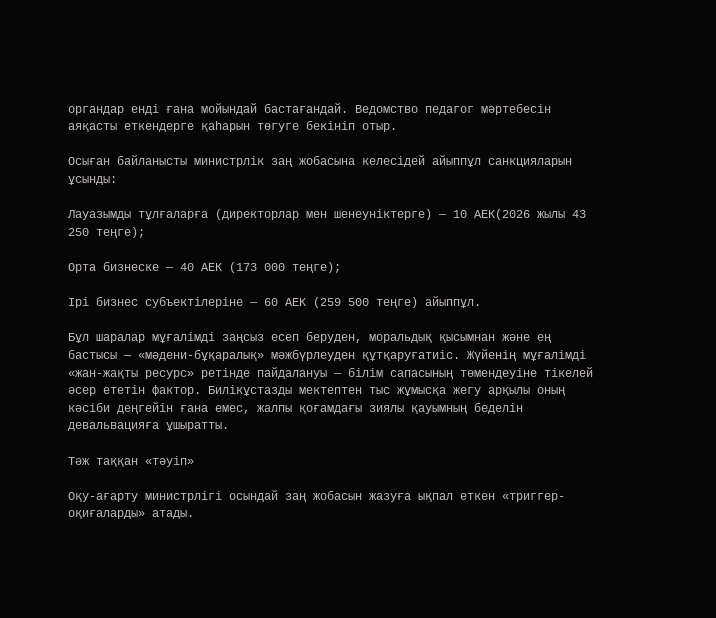органдар енді ғана мойындай бастағандай. Ведомство педагог мәртебесін аяқасты еткендерге қаһарын төгуге бекініп отыр.

Осыған байланысты министрлік заң жобасына келесідей айыппұл санкцияларын ұсынды:

Лауазымды тұлғаларға (директорлар мен шенеуніктерге) — 10 АЕК(2026 жылы 43 250 теңге);

Орта бизнеске — 40 АЕК (173 000 теңге);

Ірі бизнес субъектілеріне — 60 АЕК (259 500 теңге) айыппұл.

Бұл шаралар мұғалімді заңсыз есеп беруден, моральдық қысымнан және ең бастысы — «мәдени-бұқаралық» мәжбүрлеуден құтқаруғатиіс. Жүйенің мұғалімді «жан-жақты ресурс» ретінде пайдалануы — білім сапасының төмендеуіне тікелей әсер ететін фактор. Билікұстазды мектептен тыс жұмысқа жегу арқылы оның кәсіби деңгейін ғана емес, жалпы қоғамдағы зиялы қауымның беделін девальвацияға ұшыратты.

Тәж таққан «тәуіп»

Оқу-ағарту министрлігі осындай заң жобасын жазуға ықпал еткен «триггер-оқиғаларды» атады.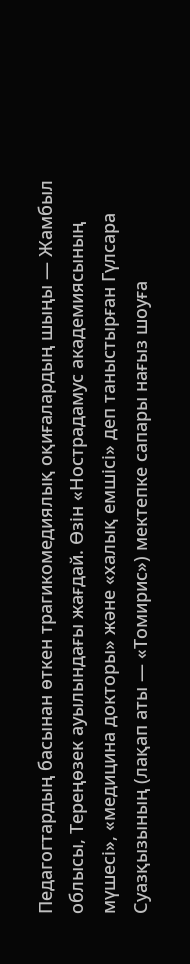Педагогтардың басынан өткен трагикомедиялық оқиғалардың шыңы — Жамбыл облысы, Тереңөзек ауылындағы жағдай. Өзін «Нострадамус академиясының мүшесі», «медицина докторы» және «халық емшісі» деп таныстырған Гүлсара Суазқызының (лақап аты — «Томирис») мектепке сапары нағыз шоуға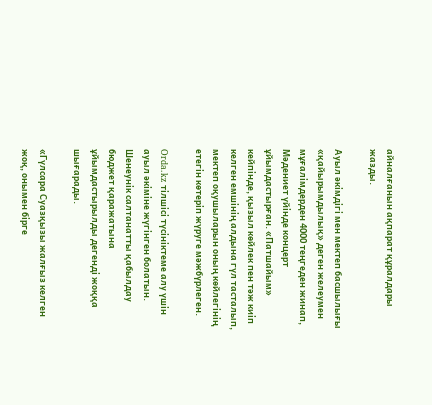айналғанын ақпарат құралдары жазды.

Ауыл әкімдігі мен мектеп басшылығы «қайырымдылық» деген желеумен мұғалімдерден 4000 теңгеден жинап, Мәдениет үйінде концерт ұйымдастырған. «Патшайым» кейпінде, қызыл көйлек пен тәж киіп келген емшінің алдына гүл тасталып, мектеп оқушыларын оның көйлегінің етегін көтеріп жүруге мәжбүрлеген.

Orda.kz тілшісі түсініктеме алу үшін ауыл әкіміне жүгінген болатын. Шенеунік салтанатты қабылдау бюджет қаражатына ұйымдастырылды дегенді жоққа шығарады.

«Гүлсара Суазқызы жалғыз келген жоқ, онымен бірге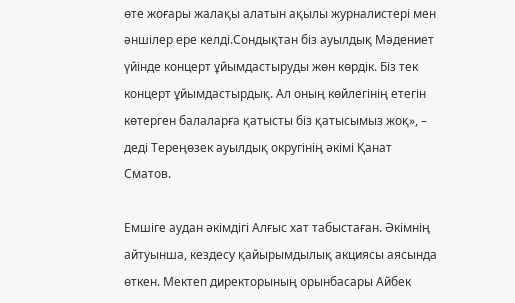өте жоғары жалақы алатын ақылы журналистері мен әншілер ере келді.Сондықтан біз ауылдық Мәдениет үйінде концерт ұйымдастыруды жөн көрдік. Біз тек концерт ұйымдастырдық. Ал оның көйлегінің етегін көтерген балаларға қатысты біз қатысымыз жоқ», – деді Тереңөзек ауылдық округінің әкімі Қанат Сматов.

Емшіге аудан әкімдігі Алғыс хат табыстаған. Әкімнің айтуынша, кездесу қайырымдылық акциясы аясында өткен. Мектеп директорының орынбасары Айбек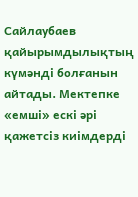Сайлаубаев қайырымдылықтың күмәнді болғанын айтады. Мектепке «емші» ескі әрі қажетсіз киімдерді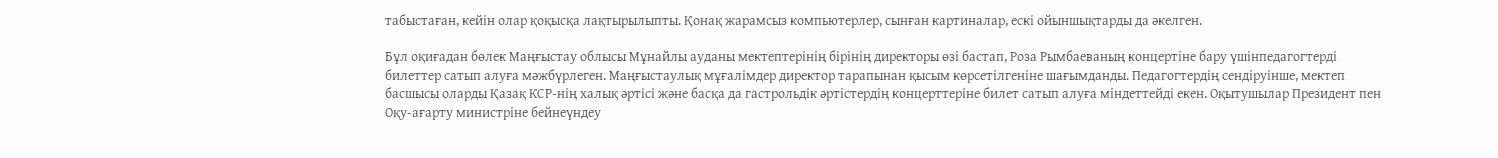табыстаған, кейін олар қоқысқа лақтырылыпты. Қонақ жарамсыз компьютерлер, сынған картиналар, ескі ойыншықтарды да әкелген.

Бұл оқиғадан бөлек Маңғыстау облысы Мұнайлы ауданы мектептерінің бірінің директоры өзі бастап, Роза Рымбаеваның концертіне бару үшінпедагогтерді билеттер сатып алуға мәжбүрлеген. Маңғыстаулық мұғалімдер директор тарапынан қысым көрсетілгеніне шағымданды. Педагогтердің сендіруінше, мектеп басшысы оларды Қазақ КСР-нің халық әртісі және басқа да гастрольдік әртістердің концерттеріне билет сатып алуға міндеттейді екен. Оқытушылар Президент пен Оқу-ағарту министріне бейнеүндеу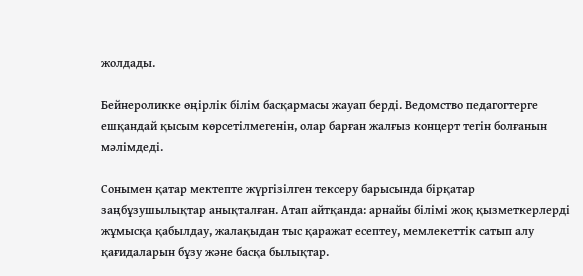жолдады.

Бейнероликке өңірлік білім басқармасы жауап берді. Ведомство педагогтерге ешқандай қысым көрсетілмегенін, олар барған жалғыз концерт тегін болғанын мәлімдеді.

Сонымен қатар мектепте жүргізілген тексеру барысында бірқатар заңбұзушылықтар анықталған. Атап айтқанда: арнайы білімі жоқ қызметкерлерді жұмысқа қабылдау, жалақыдан тыс қаражат есептеу, мемлекеттік сатып алу қағидаларын бұзу және басқа былықтар.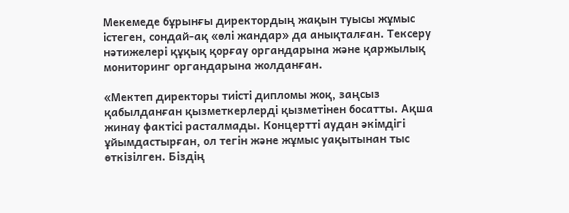Мекемеде бұрынғы директордың жақын туысы жұмыс істеген, сондай-ақ «өлі жандар» да анықталған. Тексеру нәтижелері құқық қорғау органдарына және қаржылық мониторинг органдарына жолданған.

«Мектеп директоры тиісті дипломы жоқ, заңсыз қабылданған қызметкерлерді қызметінен босатты. Ақша жинау фактісі расталмады. Концертті аудан әкімдігі ұйымдастырған, ол тегін және жұмыс уақытынан тыс өткізілген. Біздің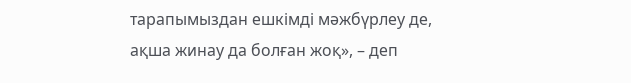тарапымыздан ешкімді мәжбүрлеу де, ақша жинау да болған жоқ», – деп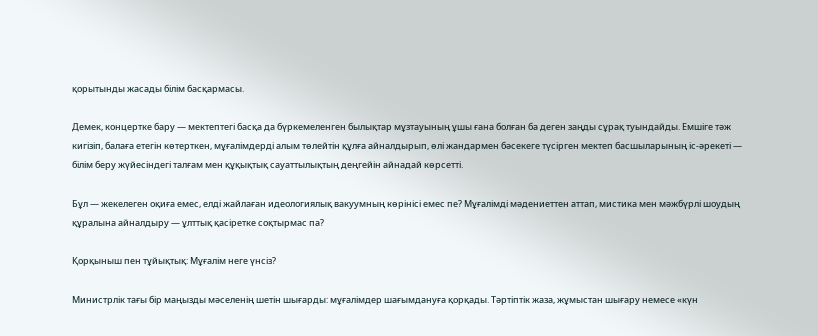қорытынды жасады білім басқармасы.

Демек, концертке бару — мектептегі басқа да бүркемеленген былықтар мұзтауының ұшы ғана болған ба деген заңды сұрақ туындайды. Емшіге тәж кигізіп, балаға етегін көтерткен, мұғалімдерді алым төлейтін құлға айналдырып, өлі жандармен бәсекеге түсірген мектеп басшыларының іс-әрекеті — білім беру жүйесіндегі талғам мен құқықтық сауаттылықтың деңгейін айнадай көрсетті.

Бұл — жекелеген оқиға емес, елді жайлаған идеологиялық вакуумның көрінісі емес пе? Мұғалімді мәдениеттен аттап, мистика мен мәжбүрлі шоудың құралына айналдыру — ұлттық қасіретке соқтырмас па?

Қорқыныш пен тұйықтық: Мұғалім неге үнсіз?

Министрлік тағы бір маңызды мәселенің шетін шығарды: мұғалімдер шағымдануға қорқады. Тәртіптік жаза, жұмыстан шығару немесе «күн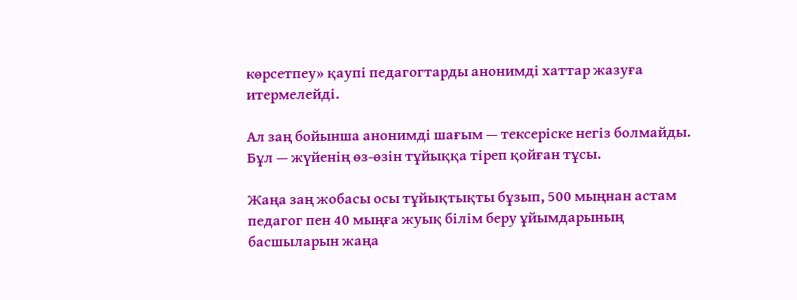көрсетпеу» қаупі педагогтарды анонимді хаттар жазуға итермелейді.

Ал заң бойынша анонимді шағым — тексеріске негіз болмайды. Бұл — жүйенің өз-өзін тұйыққа тіреп қойған тұсы.

Жаңа заң жобасы осы тұйықтықты бұзып, 500 мыңнан астам педагог пен 40 мыңға жуық білім беру ұйымдарының басшыларын жаңа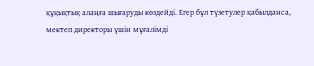құқықтық алаңға шығаруды көздейді. Егер бұл түзетулер қабылданса, мектеп директоры үшін мұғалімді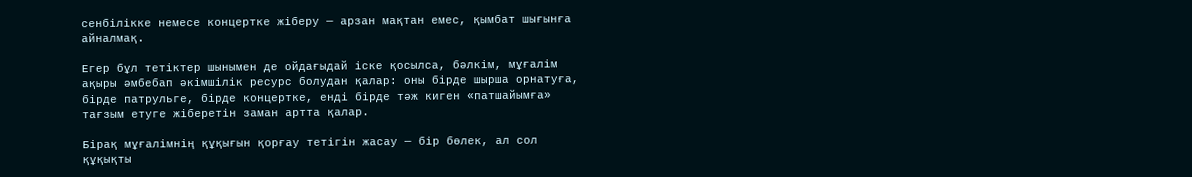сенбілікке немесе концертке жіберу — арзан мақтан емес, қымбат шығынға айналмақ.

Егер бұл тетіктер шынымен де ойдағыдай іске қосылса, бәлкім, мұғалім ақыры әмбебап әкімшілік ресурс болудан қалар: оны бірде шырша орнатуға, бірде патрульге, бірде концертке, енді бірде тәж киген «патшайымға» тағзым етуге жіберетін заман артта қалар.

Бірақ мұғалімнің құқығын қорғау тетігін жасау — бір бөлек, ал сол құқықты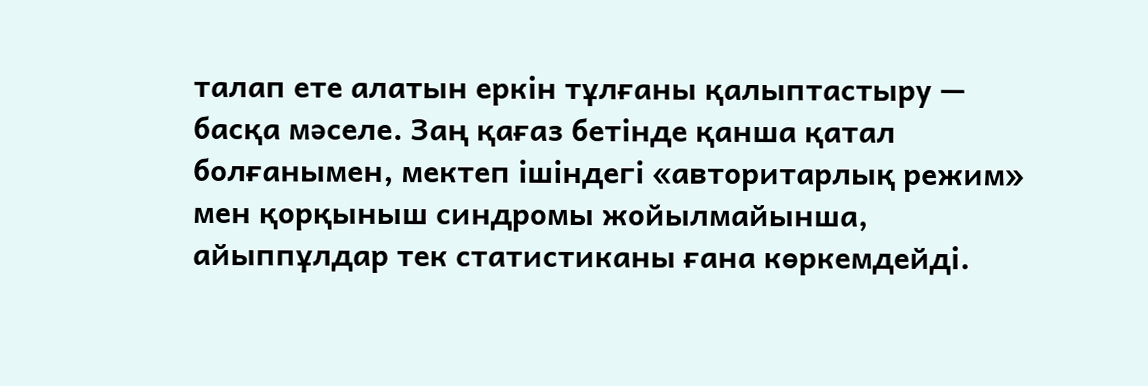талап ете алатын еркін тұлғаны қалыптастыру — басқа мәселе. Заң қағаз бетінде қанша қатал болғанымен, мектеп ішіндегі «авторитарлық режим» мен қорқыныш синдромы жойылмайынша, айыппұлдар тек статистиканы ғана көркемдейді.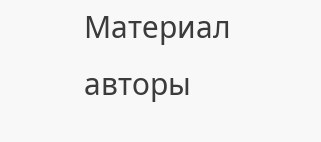Материал авторы